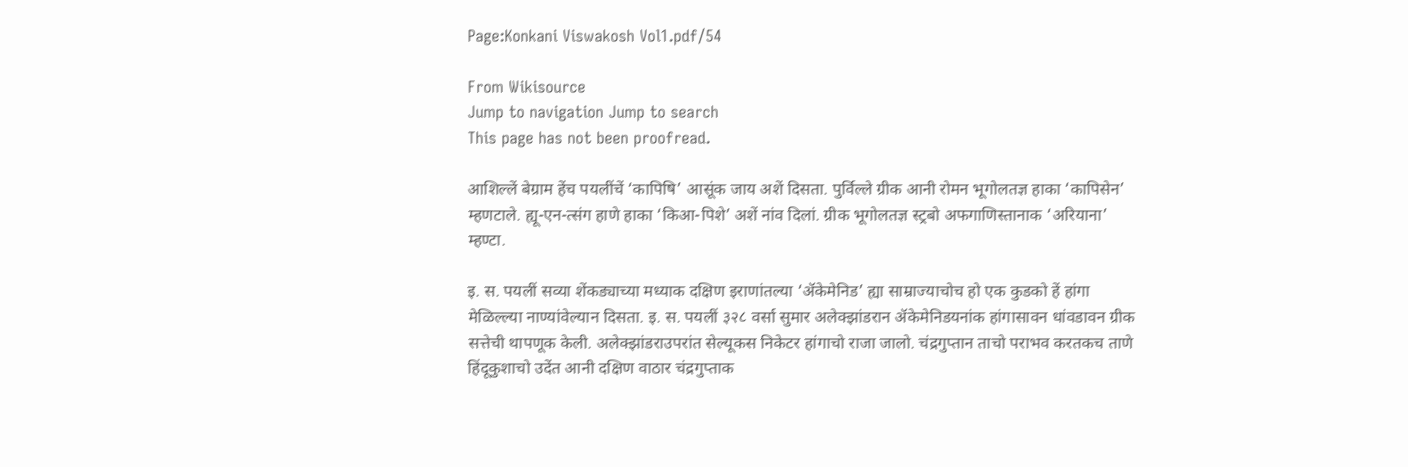Page:Konkani Viswakosh Vol1.pdf/54

From Wikisource
Jump to navigation Jump to search
This page has not been proofread.

आशिल्लें बेग्राम हेंच पयलींचें ‘कापिषि’ आसूंक जाय अशें दिसता. पुर्विल्ले ग्रीक आनी रोमन भूगोलतज्ञ हाका ‘कापिसेन’ म्हणटाले. ह्यू-एन-त्संग हाणे हाका ‘किआ-पिशे’ अशें नांव दिलां. ग्रीक भूगोलतज्ञ स्ट्रबो अफगाणिस्तानाक ‘अरियाना’ म्हण्टा.

इ. स. पयलीं सव्या शेंकड्याच्या मध्याक दक्षिण इराणांतल्या ‘ॲकेमेनिड’ ह्या साम्राज्याचोच हो एक कुडको हें हांगा मेळिल्ल्या नाण्यांवेल्यान दिसता. इ. स. पयलीं ३२८ वर्सा सुमार अलेक्झांडरान ॲकेमेनिडयनांक हांगासावन धांवडावन ग्रीक सत्तेची थापणूक केली. अलेक्झांडराउपरांत सेल्यूकस निकेटर हांगाचो राजा जालो. चंद्रगुप्तान ताचो पराभव करतकच ताणे हिंदूकुशाचो उदेंत आनी दक्षिण वाठार चंद्रगुप्ताक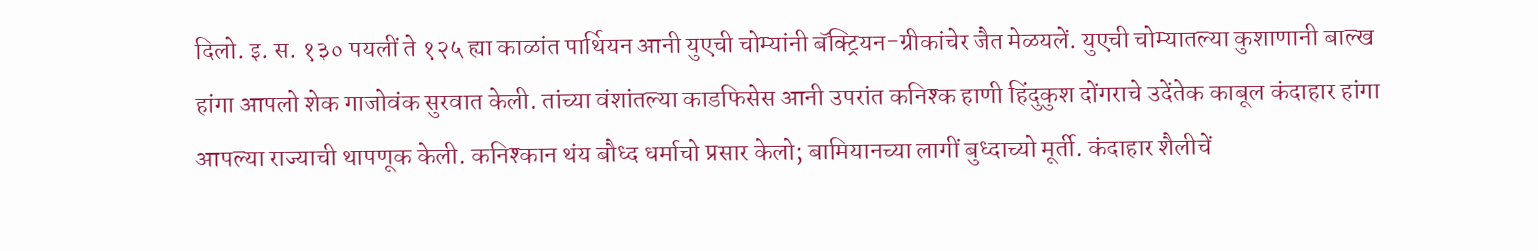दिलो. इ. स. १३० पयलीं ते १२५ ह्या काळांत पार्थियन आनी युएची चोम्यांनी बॅक्ट्रियन-ग्रीकांचेर जैत मेळयलें. युएची चोम्यातल्या कुशाणानी बाल्ख हांगा आपलो शेक गाजोवंक सुरवात केली. तांच्या वंशांतल्या काडफिसेस आनी उपरांत कनिश्क हाणी हिंदुकुश दोंगराचे उदेंतेक काबूल कंदाहार हांगा आपल्या राज्याची थापणूक केली. कनिश्कान थंय बौध्द धर्माचो प्रसार केलो; बामियानच्या लागीं बुध्दाच्यो मूर्ती. कंदाहार शैलीचें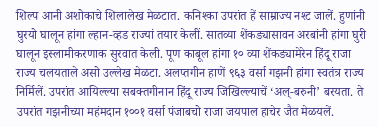शिल्प आनी अशोकाचे शिलालेख मेळटात. कनिश्का उपरांत हें साम्राज्य नश्ट जालें. हुणांनी घुरयो घालून हांगा ल्हान-व्हड राज्यां तयार केलीं. सातव्या शेंकड्यासावन अरबांनी हांगा घुरी घालून इस्लामीकरणाक सुरवात केली. पूण काबूल हांगा १० व्या शेंकड्यामेरेन हिंदू राजा राज्य चलयताले असो उल्लेख मेळटा. अलप्तगीन हाणें ९६३ वर्सा गझनी हांगा स्वतंत्र राज्य निर्मिलें. उपरांत आयिल्ल्या सबक्तगीनान हिंदू राज्य जिखिल्ल्याचें ‘अल्-बरुनी’ बरयता. ते उपरांत गझनीच्या महंमदान १००१ वर्सा पंजाबचो राजा जयपाल हाचेर जैत मेळयलें.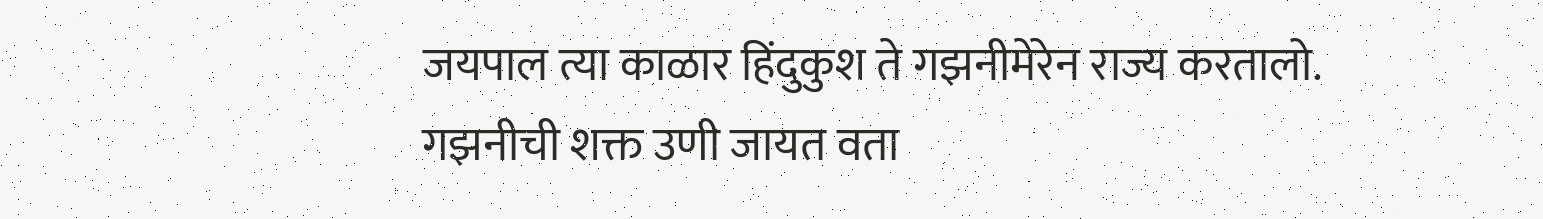जयपाल त्या काळार हिंदुकुश ते गझनीमेरेन राज्य करतालो. गझनीची शक्त उणी जायत वता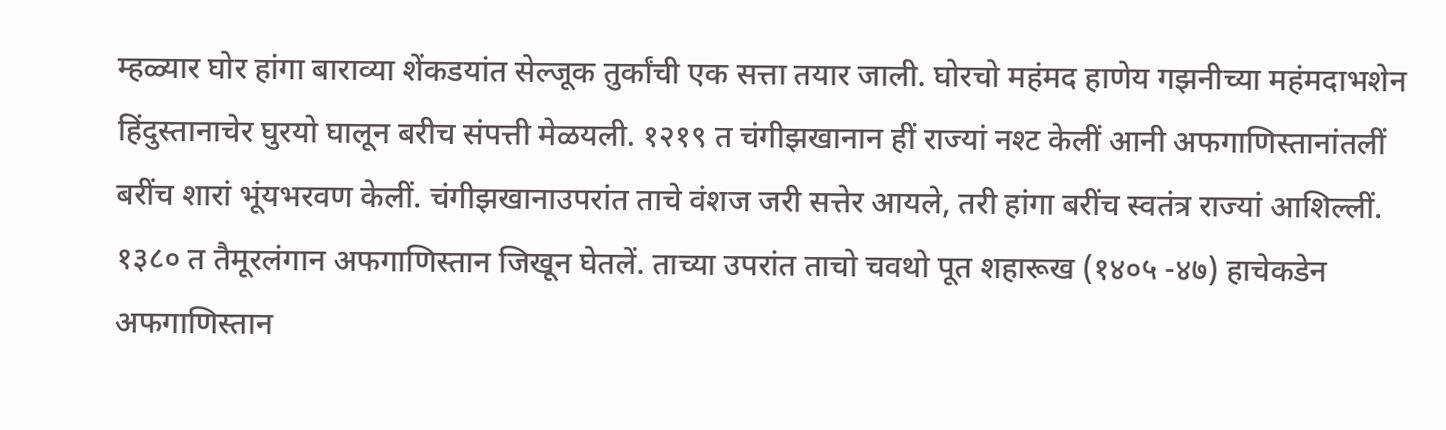म्हळ्यार घोर हांगा बाराव्या शेंकडयांत सेल्जूक तुर्कांची एक सत्ता तयार जाली. घोरचो महंमद हाणेय गझनीच्या महंमदाभशेन हिंदुस्तानाचेर घुरयो घालून बरीच संपत्ती मेळयली. १२१९ त चंगीझखानान हीं राज्यां नश्ट केलीं आनी अफगाणिस्तानांतलीं बरींच शारां भूंयभरवण केलीं. चंगीझखानाउपरांत ताचे वंशज जरी सत्तेर आयले, तरी हांगा बरींच स्वतंत्र राज्यां आशिल्लीं. १३८० त तैमूरलंगान अफगाणिस्तान जिखून घेतलें. ताच्या उपरांत ताचो चवथो पूत शहारूख (१४०५ -४७) हाचेकडेन अफगाणिस्तान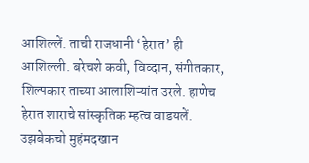आशिल्लें. ताची राजधानी ‘हेरात’ ही आशिल्ली. बरेचशे कवी, विव्दान, संगीतकार, शिल्पकार ताच्या आलाशिऱ्यांत उरले. हाणेच हेरात शाराचे सांस्कृतिक म्हत्व वाडयलें. उझबेकचो मुहंमदखान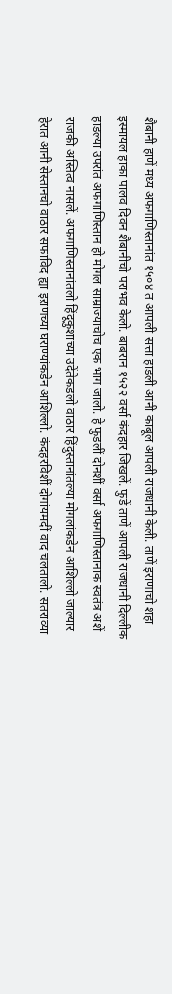शैबानी हाणें मध्य अफगाणिस्तानांत १५०४ त आपली सत्ता हाडली आनी काबूल आपली राजधानी केली. ताणें इराणाचो शहा इस्मायल हाका पालव दिवन शैबानीचो पराभव केलो. बाबरान १५२२ वर्सा कंदहार जिखलें. फुडें ताणें आपली राजधानी दिल्लीक हाडल्या उपरांत अफगाणिस्तान हो मोगल साम्राज्याचोच एक भाग जालो. हे फुडलीं दोनशीं वर्सा अफगाणिस्तानाक स्वतंत्र अशें राजकी अस्तित्व नासलें. अफगाणिस्तानांतलो हिंदूकुशाच्या उदेंतेकडलो वाठार हिंदुस्तानांतल्या मोगलांकडेन आशिल्लो जाल्यार हेरात आनी सेस्तानचो वाठार सफाविद ह्या इऱाणच्या घराण्यांकडेन आशिल्लो. कंदहरविशीं दोगांयमदीं वाद चलतालो. सतराव्या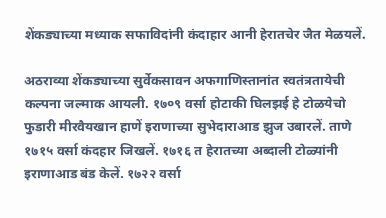शेंकड्याच्या मध्याक सफाविदांनी कंदाहार आनी हेरातचेर जैत मेळयलें.

अठराव्या शेंकड्याच्या सुर्वेकसावन अफगाणिस्तानांत स्वतंत्रतायेची कल्पना जल्माक आयली. १७०९ वर्सा होटाकी घिलझई हे टोळयेचो फुडारी मीरवैयखान हाणें इराणाच्या सुभेदाराआड झुज उबारलें. ताणे १७१५ वर्सा कंदहार जिखलें. १७१६ त हेरातच्या अब्दाली टोळ्यांनी इराणाआड बंड केलें. १७२२ वर्सा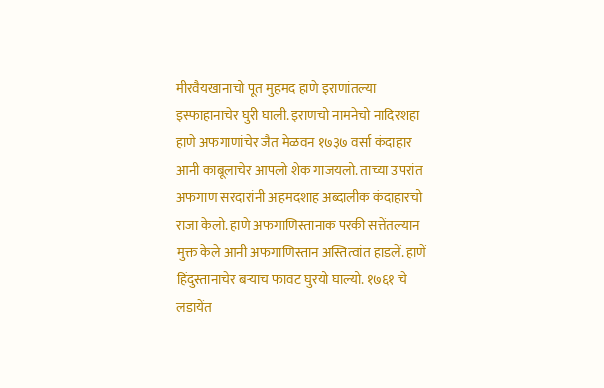मीरवैयखानाचो पूत मुहमद हाणे इराणांतल्या इस्फाहानाचेर घुरी घाली. इराणचो नामनेचो नादिरशहा हाणे अफगाणांचेर जैत मेळवन १७३७ वर्सा कंदाहार आनी काबूलाचेर आपलो शेक गाजयलो. ताच्या उपरांत अफगाण सरदारांनी अहमदशाह अब्दालीक कंदाहारचो राजा केलो. हाणे अफगाणिस्तानाक परकी सत्तेंतल्यान मुक्त केले आनी अफगाणिस्तान अस्तित्वांत हाडलें. हाणें हिंदुस्तानाचेर बऱ्याच फावट घुरयो घाल्यो. १७६१ चे लडायेंत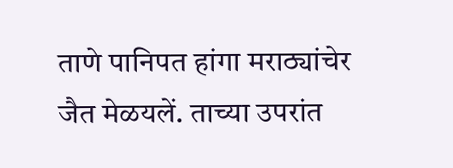ताणे पानिपत हांगा मराठ्यांचेर जैत मेळयलें. ताच्या उपरांत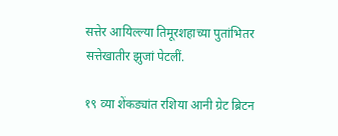सत्तेर आयिल्ल्या तिमूरशहाच्या पुतांभितर सत्तेखातीर झुजां पेटलीं.

१९ व्या शेंकड्यांत रशिया आनी ग्रेट ब्रिटन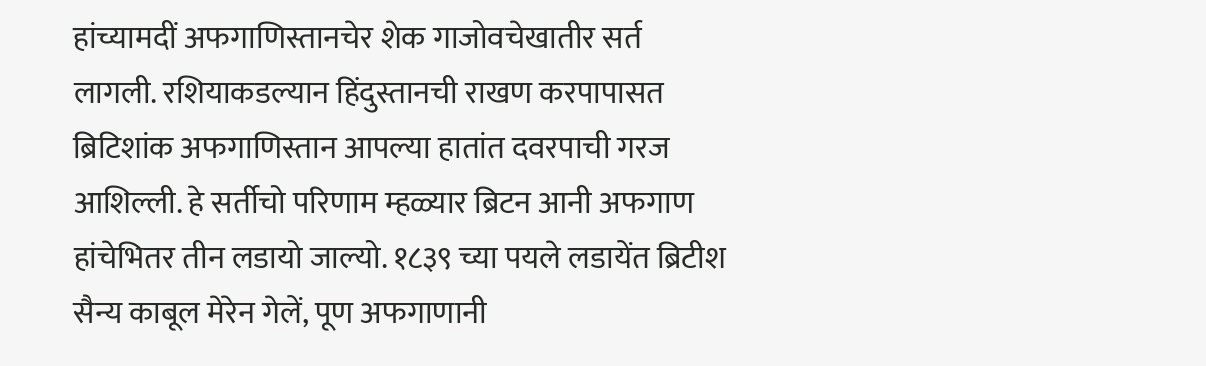हांच्यामदीं अफगाणिस्तानचेर शेक गाजोवचेखातीर सर्त लागली. रशियाकडल्यान हिंदुस्तानची राखण करपापासत ब्रिटिशांक अफगाणिस्तान आपल्या हातांत दवरपाची गरज आशिल्ली. हे सर्तीचो परिणाम म्हळ्यार ब्रिटन आनी अफगाण हांचेभितर तीन लडायो जाल्यो. १८३९ च्या पयले लडायेंत ब्रिटीश सैन्य काबूल मेरेन गेलें, पूण अफगाणानी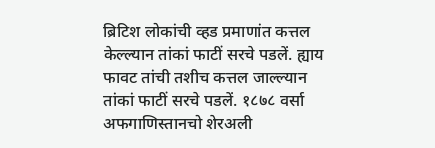ब्रिटिश लोकांची व्हड प्रमाणांत कत्तल केल्ल्यान तांकां फाटीं सरचे पडलें. ह्याय फावट तांची तशीच कत्तल जाल्ल्यान तांकां फाटीं सरचे पडलें. १८७८ वर्सा अफगाणिस्तानचो शेरअली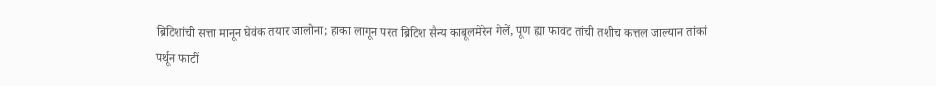ब्रिटिशांची सत्ता मानून घेवंक तयार जालोना; हाका लागून परत ब्रिटिश सैन्य काबूलमेरेन गेलें, पूण ह्या फावट तांची तशीच कत्तल जाल्यान तांकां पर्थून फाटीं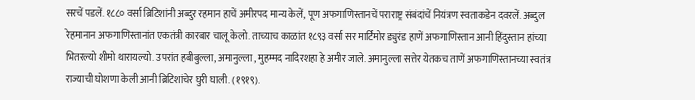सरचें पडलें. १८८० वर्सा ब्रिटिशांनी अब्दुर रहमान हाचें अमीरपद मान्य केलें, पूण अफगाणिस्तानचें पराराष्ट्र संबंदांचें नियंत्रण स्वताकडेन दवरलें. अब्दुल रेहमानान अफगाणिस्तानांत एकतंत्री कारबार चालू केलो. ताच्याच काळांत १८९३ वर्सा सर मार्टिमोर ड्युरंड हाणें अफगाणिस्तान आनी हिंदुस्तान हांच्या भितरल्यो शीमो थारायल्यो. उपरांत हबीबुल्ला, अमानुल्ला , मुहम्मद नादिरशहा हे अमीर जाले. अमानुल्ला सत्तेर येतकच ताणें अफगाणिस्तानच्या स्वतंत्र राज्याची घोशणा केली आनी ब्रिटिशांचेर घुरी घाली. (१९१९).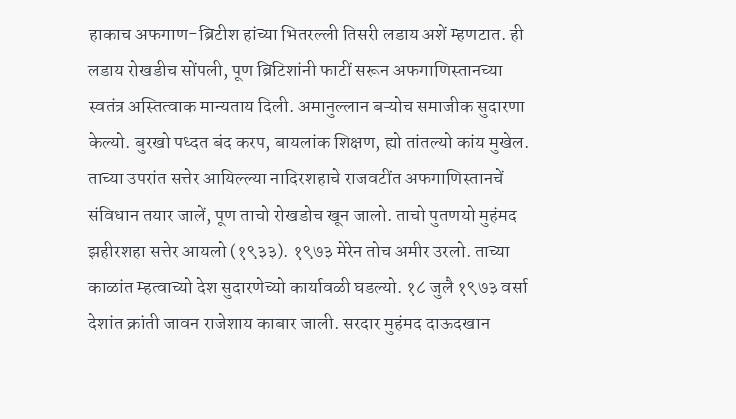हाकाच अफगाण-ब्रिटीश हांच्या भितरल्ली तिसरी लडाय अशें म्हणटात. ही लडाय रोखडीच सोंपली, पूण ब्रिटिशांनी फाटीं सरून अफगाणिस्तानच्या स्वतंत्र अस्तित्वाक मान्यताय दिली. अमानुल्लान बऱ्योच समाजीक सुदारणा केल्यो. बुरखो पध्दत बंद करप, बायलांक शिक्षण, ह्यो तांतल्यो कांय मुखेल. ताच्या उपरांत सत्तेर आयिल्ल्या नादिरशहाचे राजवटींत अफगाणिस्तानचें संविधान तयार जालें, पूण ताचो रोखडोच खून जालो. ताचो पुतणयो मुहंमद झहीरशहा सत्तेर आयलो (१९३३). १९७३ मेरेन तोच अमीर उरलो. ताच्या काळांत म्हत्वाच्यो देश सुदारणेच्यो कार्यावळी घडल्यो. १८ जुलै १९७३ वर्सा देशांत क्रांती जावन राजेशाय काबार जाली. सरदार मुहंमद दाऊदखान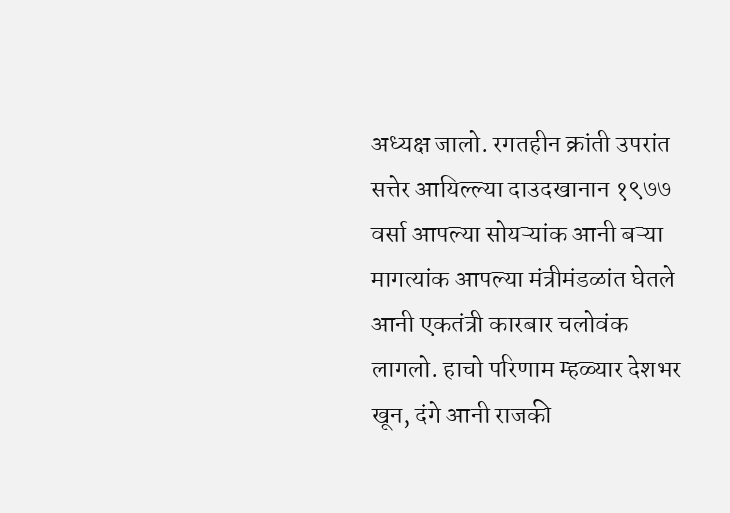अध्यक्ष जालो. रगतहीन क्रांती उपरांत सत्तेर आयिल्ल्या दाउदखानान १९७७ वर्सा आपल्या सोयऱ्यांक आनी बऱ्या मागत्यांक आपल्या मंत्रीमंडळांत घेतले आनी एकतंत्री कारबार चलोवंक लागलो. हाचो परिणाम म्हळ्यार देशभर खून, दंगे आनी राजकी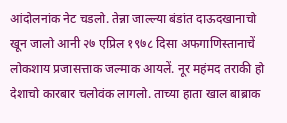आंदोलनांक नेट चडलो. तेन्ना जाल्ल्या बंडांत दाऊदखानाचो खून जालो आनी २७ एप्रिल १९७८ दिसा अफगाणिस्तानाचें लोकशाय प्रजासत्ताक जल्माक आयलें. नूर महंमद तराकी हो देशाचो कारबार चलोवंक लागलो. ताच्या हाता खाल बाब्राक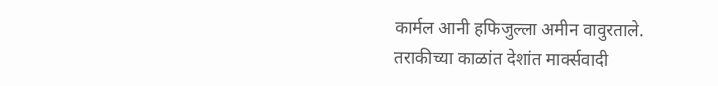कार्मल आनी हफिजुल्ला अमीन वावुरताले. तराकीच्या काळांत देशांत मार्क्सवादी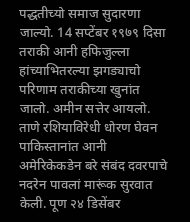पद्धतीच्यो समाज सुदारणा जाल्यो. 14 सप्टेंबर १९७९ दिसा तराकी आनी हफिजुल्ला हांच्याभितरल्या झगड्याचो परिणाम तराकीच्या खुनांत जालो. अमीन सत्तेर आयलो. ताणे रशियाविरेधी धोरण घेवन पाकिस्तानांत आनी अमेरिकेकडेन बरे संबंद दवरपाचे नदरेन पावलां मारूंक सुरवात केली. पूण २४ डिसेंबर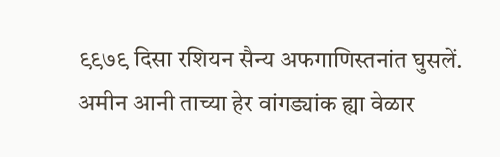९९७९ दिसा रशियन सैन्य अफगाणिस्तनांत घुसलें. अमीन आनी ताच्या हेर वांगड्यांक ह्या वेळार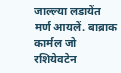जाल्ल्या लडायेंत मर्ण आयलें. बाब्राक कार्मल जो रशियेवटेन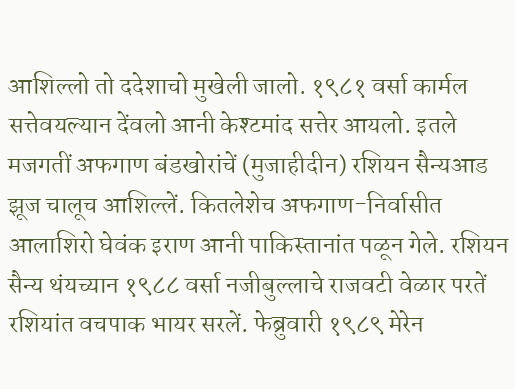आशिल्लो तो ददेशाचो मुखेली जालो. १९८१ वर्सा कार्मल सत्तेवयल्यान देंवलो आनी केश्टमांद सत्तेर आयलो. इतले मजगतीं अफगाण बंडखोरांचें (मुजाहीदीन) रशियन सैन्यआड झूज चालूच आशिल्लें. कितलेशेच अफगाण-निर्वासीत आलाशिरो घेवंक इराण आनी पाकिस्तानांत पळून गेले. रशियन सैन्य थंयच्यान १९८८ वर्सा नजीबुल्लाचे राजवटी वेळार परतें रशियांत वचपाक भायर सरलें. फेब्रुवारी १९८९ मेरेन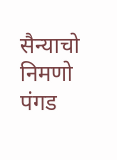सैन्याचो निमणो पंगड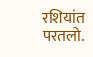रशियांत परतलो.